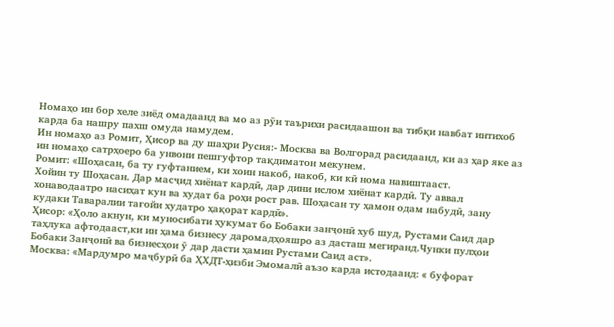Номаҳо ин бор хеле зиёд омадаанд ва мо аз рӯи таърихи расидаашон ва тибқи навбат интихоб карда ба нашру пахш омуда намудем.
Ин номаҳо аз Ромит, Ҳисор ва ду шаҳри Русия:- Москва ва Волгорад расидаанд, ки аз ҳар яке аз ин номаҳо сатрҳоеро ба унвони пешгуфтор тақдиматон мекунем.
Ромит: «Шоҳасан, ба ту гуфтанием, ки хоин накоб, накоб, ки кӣ нома навиштааст.
Хойин ту Шоҳасан. Дар масҷид хиёнат кардӣ, дар дини ислом хиёнат кардӣ. Ту аввал хонаводаатро насиҳат кун ва худат ба роҳи рост рав. Шоҳасан ту ҳамон одам набудӣ, зану кудаки Таваралии тағойи худатро ҳақорат кардӣ».
Ҳисор: «Ҳоло акнун, ки муносибати ҳукумат бо Бобаки занҷонӣ хуб шуд, Рустами Саид дар таҳлука афтодааст,ки ин ҳама бизнесу даромадҳояшро аз дасташ мегиранд.Чунки пулҳои Бобаки Занҷонӣ ва бизнесҳои ӯ дар дасти ҳамин Рустами Саид аст».
Москва: «Мардумро маҷбурӣ ба ҲХДТ-ҳизби Эмомалӣ аъзо карда истодаанд: « буфорат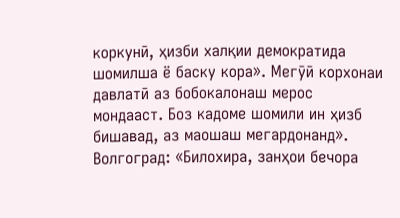коркунӣ, ҳизби халқии демократида шомилша ё баску кора». Мегӯӣ корхонаи давлатӣ аз бобокалонаш мерос мондааст. Боз кадоме шомили ин ҳизб бишавад, аз маошаш мегардонанд».
Волгоград: «Билохира, занҳои бечора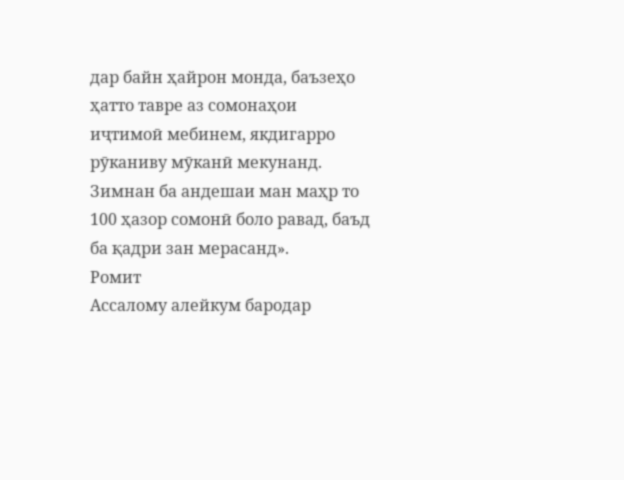дар байн ҳайрон монда, баъзеҳо ҳатто тавре аз сомонаҳои иҷтимоӣ мебинем, якдигарро рӯканиву мӯканӣ мекунанд. Зимнан ба андешаи ман маҳр то 100 ҳазор сомонӣ боло равад, баъд ба қадри зан мерасанд».
Ромит
Ассалому алейкум бародар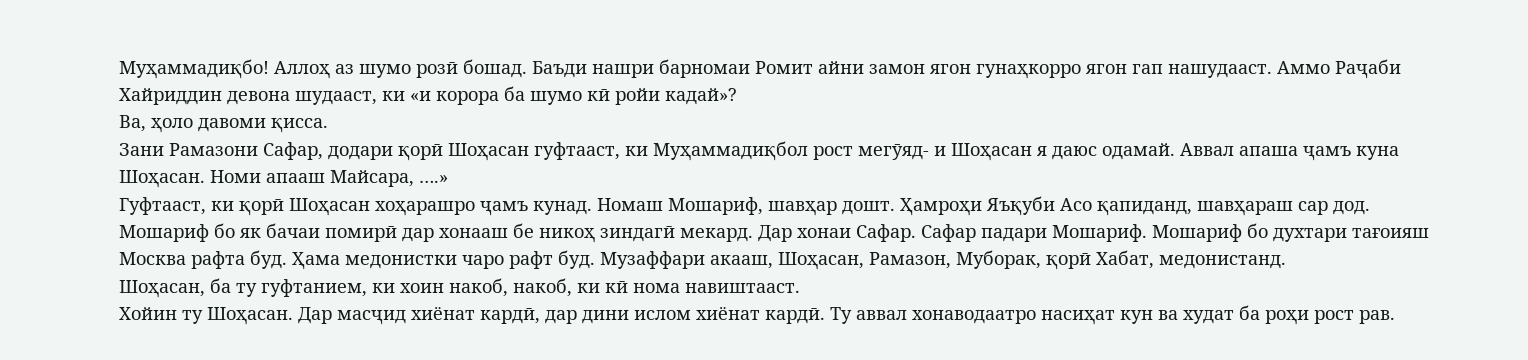Муҳаммадиқбо! Аллоҳ аз шумо розӣ бошад. Баъди нашри барномаи Ромит айни замон ягон гунаҳкорро ягон гап нашудааст. Аммо Раҷаби Хайриддин девона шудааст, ки «и корора ба шумо кӣ ройи кадай»?
Ва, ҳоло давоми қисса.
Зани Рамазони Сафар, додари қорӣ Шоҳасан гуфтааст, ки Муҳаммадиқбол рост мегӯяд- и Шоҳасан я даюс одамай. Аввал апаша ҷамъ куна Шоҳасан. Номи апааш Майсара, ….»
Гуфтааст, ки қорӣ Шоҳасан хоҳарашро ҷамъ кунад. Номаш Мошариф, шавҳар дошт. Ҳамроҳи Яъқуби Асо қапиданд, шавҳараш сар дод.
Мошариф бо як бачаи помирӣ дар хонааш бе никоҳ зиндагӣ мекард. Дар хонаи Сафар. Сафар падари Мошариф. Мошариф бо духтари тағоияш Москва рафта буд. Ҳама медонистки чаро рафт буд. Музаффари акааш, Шоҳасан, Рамазон, Муборак, қорӣ Хабат, медонистанд.
Шоҳасан, ба ту гуфтанием, ки хоин накоб, накоб, ки кӣ нома навиштааст.
Хойин ту Шоҳасан. Дар масҷид хиёнат кардӣ, дар дини ислом хиёнат кардӣ. Ту аввал хонаводаатро насиҳат кун ва худат ба роҳи рост рав.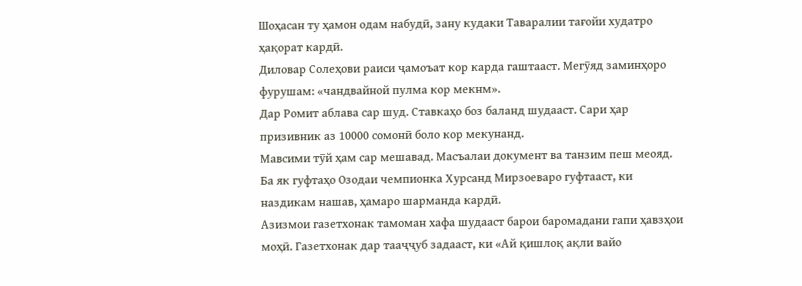Шоҳасан ту ҳамон одам набудӣ, зану кудаки Таваралии тағойи худатро ҳақорат кардӣ.
Диловар Солеҳови раиси ҷамоъат кор карда гаштааст. Мегӯяд заминҳоро фурушам: «чандвайной пулма кор мекнм».
Дар Ромит аблава сар шуд. Ставкаҳо боз баланд шудааст. Сари ҳар призивник аз 10000 сомонӣ боло кор мекунанд.
Мавсими тӯй ҳам сар мешавад. Масъалаи документ ва танзим пеш меояд.
Ба як гуфтаҳо Озодаи чемпионка Хурсанд Мирзоеваро гуфтааст, ки наздикам нашав, ҳамаро шарманда кардӣ.
Азизмои газетхонак тамоман хафа шудааст барои баромадани гапи ҳавзҳои моҳӣ. Газетхонак дар тааҷҷуб задааст, ки «Ай қишлоқ ақли вайо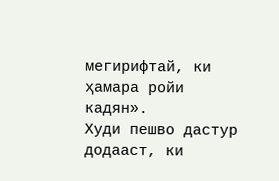мегирифтай, ки ҳамара ройи кадян».
Худи пешво дастур додааст, ки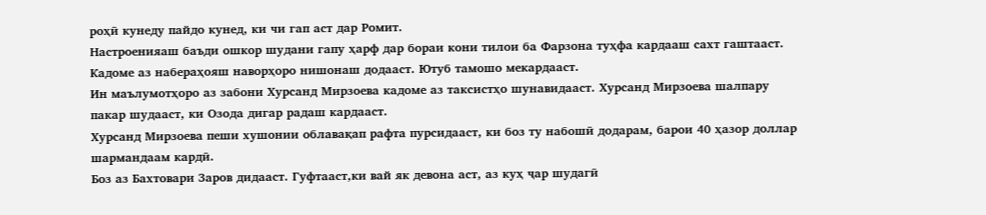роҳӣ кунеду пайдо кунед, ки чи гап аст дар Ромит.
Настроенияаш баъди ошкор шудани гапу ҳарф дар бораи кони тилои ба Фарзона туҳфа кардааш сахт гаштааст. Кадоме аз набераҳояш наворҳоро нишонаш додааст. Ютуб тамошо мекардааст.
Ин маълумотҳоро аз забони Хурсанд Мирзоева кадоме аз таксистҳо шунавидааст. Хурсанд Мирзоева шалпару пакар шудааст, ки Озода дигар радаш кардааст.
Хурсанд Мирзоева пеши хушонии облавақап рафта пурсидааст, ки боз ту набошӣ додарам, барои 40 ҳазор доллар шармандаам кардӣ.
Боз аз Бахтовари Заров дидааст. Гуфтааст,ки вай як девона аст, аз куҳ ҷар шудагӣ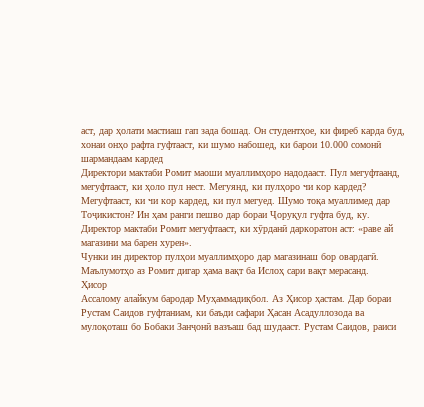аст, дар ҳолати мастиаш гап зада бошад. Он студентҳое, ки фиреб карда буд, хонаи онҳо рафта гуфтааст, ки шумо набошед, ки барои 10.000 сомонӣ шармандаам кардед
Директори мактаби Ромит маоши муаллимҳоро надодааст. Пул мегуфтаанд, мегуфтааст, ки ҳоло пул нест. Мегуянд, ки пулҳоро чи кор кардед? Мегуфтааст, ки чи кор кардед, ки пул мегуед. Шумо тоқа муаллимед дар Тоҷикистон? Ин ҳам ранги пешво дар бораи Ҷоруқул гуфта буд, ку. Директор мактаби Ромит мегуфтааст, ки хӯрданӣ даркоратон аст: «раве ай магазини ма барен хурен».
Чунки ин директор пулҳои муаллимҳоро дар магазинаш бор овардагӣ. Маълумотҳо аз Ромит дигар ҳама вақт ба Ислоҳ сари вақт мерасанд.
Ҳисор
Ассалому алайкум бародар Муҳаммадиқбол. Аз Ҳисор ҳастам. Дар бораи Рустам Саидов гуфтаниам, ки баъди сафари Ҳасан Асадуллозода ва мулоқоташ бо Бобаки Занҷонӣ вазъаш бад шудааст. Рустам Саидов, раиси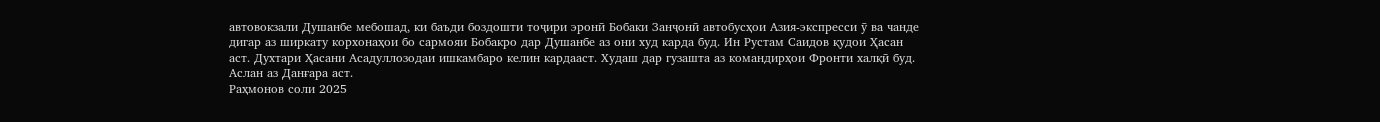автовокзали Душанбе мебошад, ки баъди боздошти тоҷири эронӣ Бобаки Занҷонӣ автобусҳои Азия-экспресси ӯ ва чанде дигар аз ширкату корхонаҳои бо сармояи Бобакро дар Душанбе аз они худ карда буд. Ин Рустам Саидов қудои Ҳасан аст. Духтари Ҳасани Асадуллозодаи ишкамбаро келин кардааст. Худаш дар гузашта аз командирҳои Фронти халқӣ буд. Аслан аз Данғара аст.
Раҳмонов соли 2025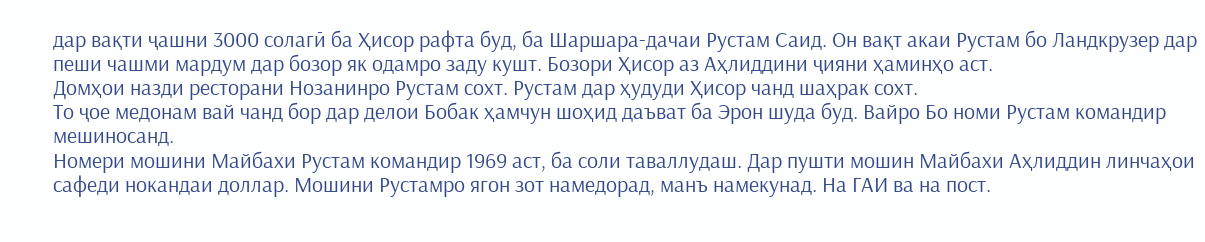дар вақти ҷашни 3000 солагӣ ба Ҳисор рафта буд, ба Шаршара-дачаи Рустам Саид. Он вақт акаи Рустам бо Ландкрузер дар пеши чашми мардум дар бозор як одамро заду кушт. Бозори Ҳисор аз Аҳлиддини ҷияни ҳаминҳо аст.
Домҳои назди ресторани Нозанинро Рустам сохт. Рустам дар ҳудуди Ҳисор чанд шаҳрак сохт.
То ҷое медонам вай чанд бор дар делои Бобак ҳамчун шоҳид даъват ба Эрон шуда буд. Вайро Бо номи Рустам командир мешиносанд.
Номери мошини Майбахи Рустам командир 1969 аст, ба соли таваллудаш. Дар пушти мошин Майбахи Аҳлиддин линчаҳои сафеди нокандаи доллар. Мошини Рустамро ягон зот намедорад, манъ намекунад. На ГАИ ва на пост.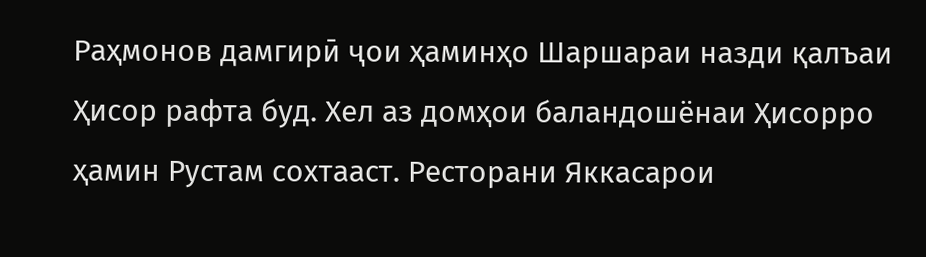Раҳмонов дамгирӣ ҷои ҳаминҳо Шаршараи назди қалъаи Ҳисор рафта буд. Хел аз домҳои баландошёнаи Ҳисорро ҳамин Рустам сохтааст. Ресторани Яккасарои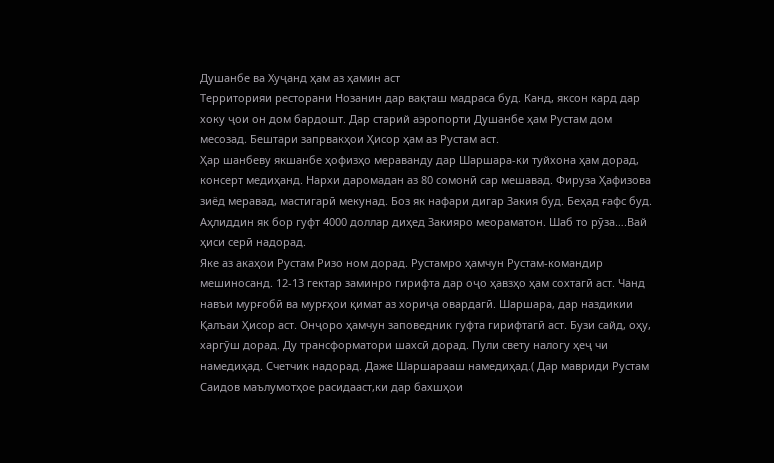Душанбе ва Хуҷанд ҳам аз ҳамин аст
Территорияи ресторани Нозанин дар вақташ мадраса буд. Канд, яксон кард дар хоку ҷои он дом бардошт. Дар старий аэропорти Душанбе ҳам Рустам дом месозад. Бештари запрвакҳои Ҳисор ҳам аз Рустам аст.
Ҳар шанбеву якшанбе ҳофизҳо мераванду дар Шаршара-ки туйхона ҳам дорад, консерт медиҳанд. Нархи даромадан аз 80 сомонӣ сар мешавад. Фируза Ҳафизова зиёд меравад, мастигарӣ мекунад. Боз як нафари дигар Закия буд. Беҳад ғафс буд. Аҳлиддин як бор гуфт 4000 доллар диҳед Закияро меораматон. Шаб то рӯза….Вай ҳиси серӣ надорад.
Яке аз акаҳои Рустам Ризо ном дорад. Рустамро ҳамчун Рустам-командир мешиносанд. 12-13 гектар заминро гирифта дар оҷо ҳавзҳо ҳам сохтагӣ аст. Чанд навъи мурғобӣ ва мурғҳои қимат аз хориҷа овардагӣ. Шаршара, дар наздикии Қалъаи Ҳисор аст. Онҷоро ҳамчун заповедник гуфта гирифтагӣ аст. Бузи сайд, оҳу, харгӯш дорад. Ду трансформатори шахсӣ дорад. Пули свету налогу ҳеҷ чи намедиҳад. Счетчик надорад. Даже Шаршарааш намедиҳад.( Дар мавриди Рустам Саидов маълумотҳое расидааст,ки дар бахшҳои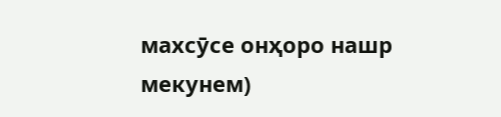махсӯсе онҳоро нашр мекунем)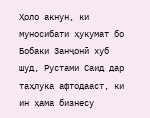Ҳоло акнун, ки муносибати ҳукумат бо Бобаки Занҷонӣ хуб шуд, Рустами Саид дар таҳлука афтодааст, ки ин ҳама бизнесу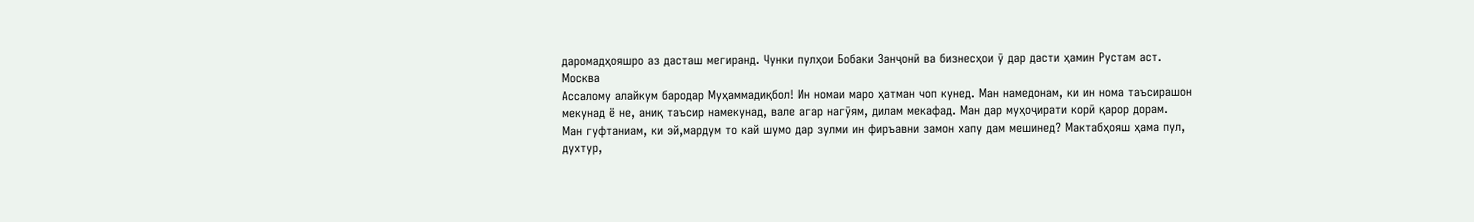даромадҳояшро аз дасташ мегиранд. Чунки пулҳои Бобаки Занҷонӣ ва бизнесҳои ӯ дар дасти ҳамин Рустам аст.
Москва
Ассалому алайкум бародар Муҳаммадиқбол! Ин номаи маро ҳатман чоп кунед. Ман намедонам, ки ин нома таъсирашон мекунад ё не, аниқ таъсир намекунад, вале агар нагӯям, дилам мекафад. Ман дар муҳоҷирати корӣ қарор дорам.
Ман гуфтаниам, ки эй,мардум то кай шумо дар зулми ин фиръавни замон хапу дам мешинед? Мактабҳояш ҳама пул, духтур,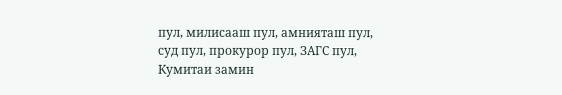пул, милисааш пул, амнияташ пул, суд пул, прокурор пул, ЗАГС пул, Кумитаи замин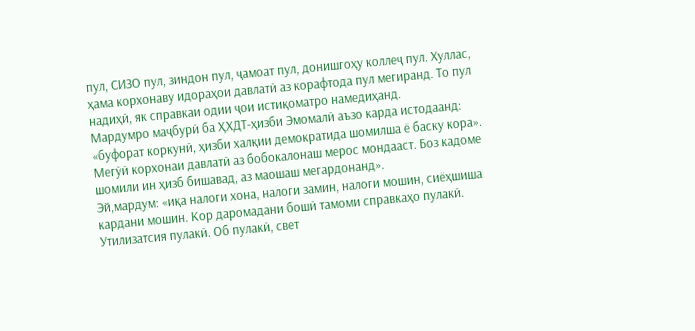пул, СИЗО пул, зиндон пул, ҷамоат пул, донишгоҳу коллеҷ пул. Хуллас, ҳама корхонаву идораҳои давлатӣ аз корафтода пул мегиранд. То пул надиҳӣ, як справкаи одии ҷои истиқоматро намедиҳанд.
Мардумро маҷбурӣ ба ҲХДТ-ҳизби Эмомалӣ аъзо карда истодаанд: «буфорат коркунӣ, ҳизби халқии демократида шомилша ё баску кора». Мегӯӣ корхонаи давлатӣ аз бобокалонаш мерос мондааст. Боз кадоме шомили ин ҳизб бишавад, аз маошаш мегардонанд».
Эй,мардум: «иқа налоги хона, налоги замин, налоги мошин, сиёҳшиша кардани мошин. Кор даромадани бошӣ тамоми справкаҳо пулакӣ. Утилизатсия пулакӣ. Об пулакӣ, свет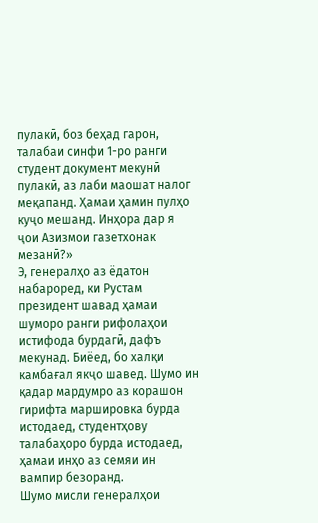пулакӣ, боз беҳад гарон, талабаи синфи 1-ро ранги студент документ мекунӣ пулакӣ, аз лаби маошат налог меқапанд. Ҳамаи ҳамин пулҳо куҷо мешанд. Инҳора дар я ҷои Азизмои газетхонак мезанӣ?»
Э, генералҳо аз ёдатон набароред, ки Рустам президент шавад ҳамаи шуморо ранги рифолаҳои истифода бурдагӣ, дафъ мекунад. Биёед, бо халқи камбағал якҷо шавед. Шумо ин қадар мардумро аз корашон гирифта маршировка бурда истодаед, студентҳову талабаҳоро бурда истодаед, ҳамаи инҳо аз семяи ин вампир безоранд.
Шумо мисли генералҳои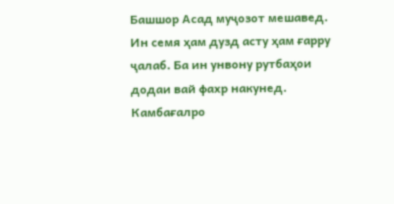Башшор Асад муҷозот мешавед. Ин семя ҳам дузд асту ҳам ғарру ҷалаб. Ба ин унвону рутбаҳои додаи вай фахр накунед. Камбағалро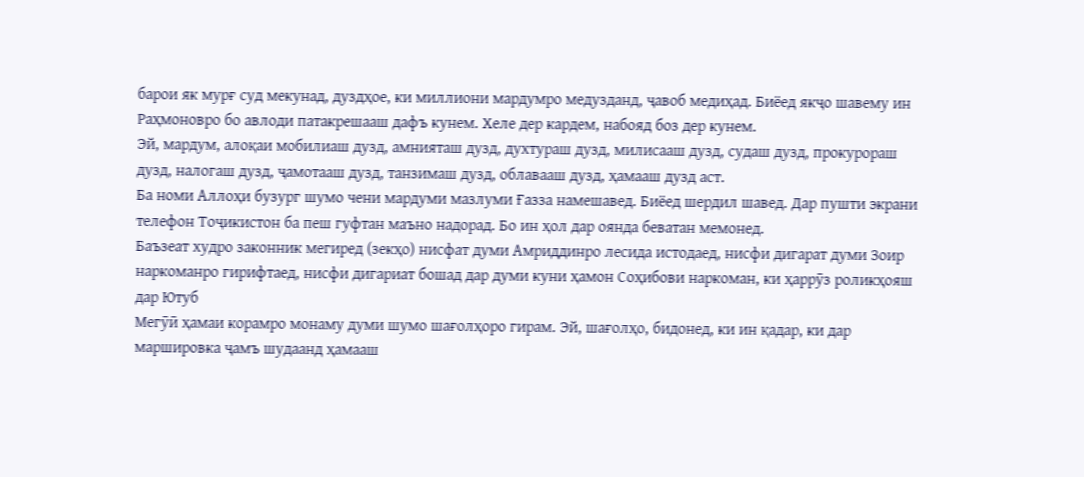барои як мурғ суд мекунад, дуздҳое, ки миллиони мардумро медузданд, ҷавоб медиҳад. Биёед якҷо шавему ин Раҳмоновро бо авлоди патакрешааш дафъ кунем. Хеле дер кардем, набояд боз дер кунем.
Эй, мардум, алоқаи мобилиаш дузд, амнияташ дузд, духтураш дузд, милисааш дузд, судаш дузд, прокурораш дузд, налогаш дузд, ҷамотааш дузд, танзимаш дузд, облавааш дузд, ҳамааш дузд аст.
Ба номи Аллоҳи бузург шумо чени мардуми мазлуми Ғазза намешавед. Биёед шердил шавед. Дар пушти экрани телефон Тоҷикистон ба пеш гуфтан маъно надорад. Бо ин ҳол дар оянда беватан мемонед.
Баъзеат худро законник мегиред (зекҳо) нисфат думи Амриддинро лесида истодаед, нисфи дигарат думи Зоир наркоманро гирифтаед, нисфи дигариат бошад дар думи куни ҳамон Соҳибови наркоман, ки ҳаррӯз роликҳояш дар Ютуб
Мегӯӣ ҳамаи корамро монаму думи шумо шағолҳоро гирам. Эй, шағолҳо, бидонед, ки ин қадар, ки дар маршировка ҷамъ шудаанд ҳамааш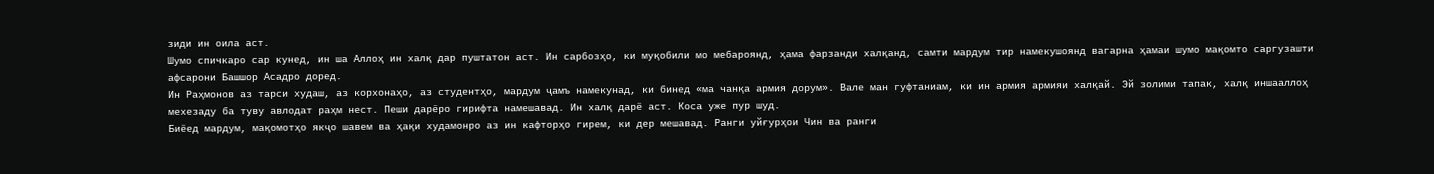зиди ин оила аст.
Шумо спичкаро сар кунед, ин ша Аллоҳ ин халқ дар пуштатон аст. Ин сарбозҳо, ки муқобили мо мебароянд, ҳама фарзанди халқанд, самти мардум тир намекушоянд вагарна ҳамаи шумо мақомто саргузашти афсарони Башшор Асадро доред.
Ин Раҳмонов аз тарси худаш, аз корхонаҳо, аз студентҳо, мардум ҷамъ намекунад, ки бинед «ма чанқа армия дорум». Вале ман гуфтаниам, ки ин армия армияи халқай. Эй золими тапак, халқ иншааллоҳ мехезаду ба туву авлодат раҳм нест. Пеши дарёро гирифта намешавад. Ин халқ дарё аст. Коса уже пур шуд.
Биёед мардум, мақомотҳо якҷо шавем ва ҳақи худамонро аз ин кафторҳо гирем, ки дер мешавад. Ранги уйғурҳои Чин ва ранги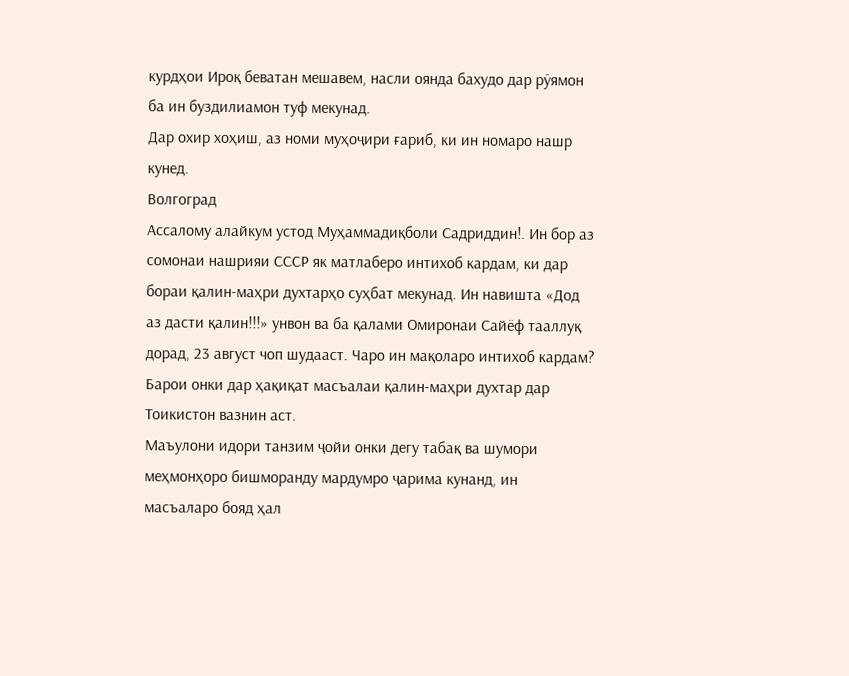курдҳои Ироқ беватан мешавем, насли оянда бахудо дар рӯямон ба ин буздилиамон туф мекунад.
Дар охир хоҳиш, аз номи муҳоҷири ғариб, ки ин номаро нашр кунед.
Волгоград
Ассалому алайкум устод Муҳаммадиқболи Садриддин!. Ин бор аз сомонаи нашрияи СССР як матлаберо интихоб кардам, ки дар бораи қалин-маҳри духтарҳо суҳбат мекунад. Ин навишта «Дод аз дасти қалин!!!» унвон ва ба қалами Омиронаи Сайёф тааллуқ дорад, 23 август чоп шудааст. Чаро ин мақоларо интихоб кардам? Барои онки дар ҳақиқат масъалаи қалин-маҳри духтар дар Тоикистон вазнин аст.
Маъулони идори танзим ҷойи онки дегу табақ ва шумори меҳмонҳоро бишморанду мардумро ҷарима кунанд, ин масъаларо бояд ҳал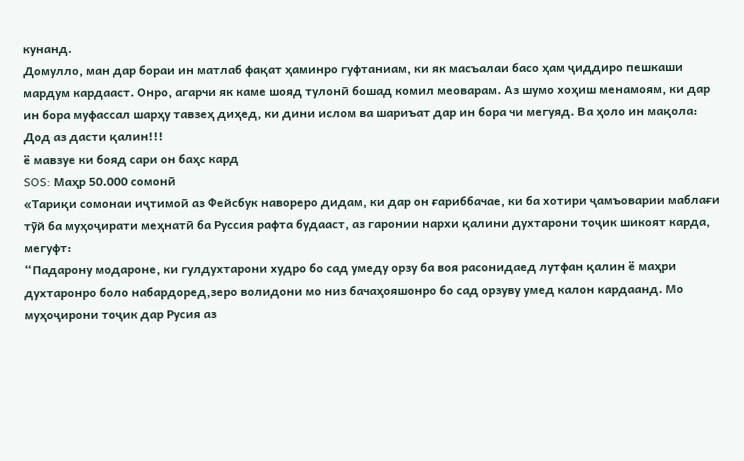кунанд.
Домулло, ман дар бораи ин матлаб фақат ҳаминро гуфтаниам, ки як масъалаи басо ҳам ҷиддиро пешкаши мардум кардааст. Онро, агарчи як каме шояд тулонӣ бошад комил меоварам. Аз шумо хоҳиш менамоям, ки дар ин бора муфассал шарҳу тавзеҳ диҳед, ки дини ислом ва шариъат дар ин бора чи мегуяд. Ва ҳоло ин мақола:
Дод аз дасти қалин!!!
ё мавзуе ки бояд сари он баҳс кард
SOS: Маҳр 50.000 сомонӣ
«Тариқи сомонаи иҷтимоӣ аз Фейсбук навореро дидам, ки дар он ғариббачае, ки ба хотири ҷамъоварии маблағи тӯй ба муҳоҷирати меҳнатӣ ба Руссия рафта будааст, аз гаронии нархи қалини духтарони тоҷик шикоят карда, мегуфт:
“Падарону модароне, ки гулдухтарони худро бо сад умеду орзу ба воя расонидаед лутфан қалин ё маҳри духтаронро боло набардоред,зеро волидони мо низ бачаҳояшонро бо сад орзуву умед калон кардаанд. Мо муҳоҷирони тоҷик дар Русия аз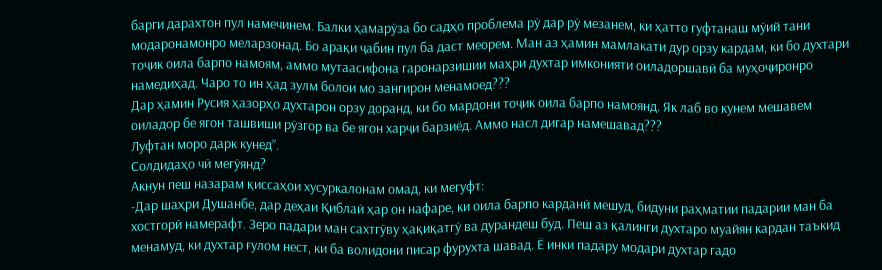барги дарахтон пул намечинем. Балки ҳамарӯза бо садҳо проблема рӯ дар рӯ мезанем, ки ҳатто гуфтанаш мӯий тани модаронамонро меларзонад. Бо арақи ҷабин пул ба даст меорем. Ман аз ҳамин мамлакати дур орзу кардам, ки бо духтари тоҷик оила барпо намоям, аммо мутаасифона гаронарзишии маҳри духтар имконияти оиладоршавӣ ба муҳоҷиронро намедиҳад. Чаро то ин ҳад зулм болои мо зангирон менамоед???
Дар ҳамин Русия ҳазорҳо духтарон орзу доранд, ки бо мардони тоҷик оила барпо намоянд. Як лаб во кунем мешавем оиладор бе ягон ташвиши рӯзгор ва бе ягон харҷи барзиёд. Аммо насл дигар намешавад???
Луфтан моро дарк кунед”.
Солдидаҳо чӣ мегӯянд?
Акнун пеш назарам қиссаҳои хусуркалонам омад, ки мегуфт:
-Дар шаҳри Душанбе, дар деҳаи Қиблаӣ ҳар он нафаре, ки оила барпо карданӣ мешуд, бидуни раҳматии падарии ман ба хостгорӣ намерафт. Зеро падари ман сахтгӯву ҳақиқатгӯ ва дурандеш буд. Пеш аз қалинги духтаро муайян кардан таъкид менамуд, ки духтар ғулом нест, ки ба волидони писар фурухта шавад. Ё инки падару модари духтар гадо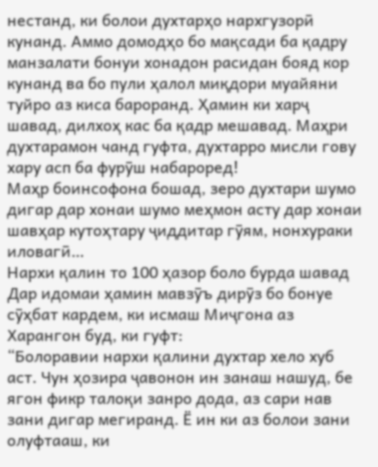нестанд, ки болои духтарҳо нархгузорӣ кунанд. Аммо домодҳо бо мақсади ба қадру манзалати бонуи хонадон расидан бояд кор кунанд ва бо пули ҳалол миқдори муайяни туйро аз киса бароранд. Ҳамин ки харҷ шавад, дилхоҳ кас ба қадр мешавад. Маҳри духтарамон чанд гуфта, духтарро мисли гову хару асп ба фурӯш набароред!
Маҳр боинсофона бошад, зеро духтари шумо дигар дар хонаи шумо меҳмон асту дар хонаи шавҳар кутоҳтару ҷиддитар гӯям, нонхураки иловагӣ…
Нархи қалин то 100 ҳазор боло бурда шавад
Дар идомаи ҳамин мавзӯъ дирӯз бо бонуе сӯҳбат кардем, ки исмаш Миҷгона аз Харангон буд, ки гуфт:
“Болоравии нархи қалини духтар хело хуб аст. Чун ҳозира ҷавонон ин занаш нашуд, бе ягон фикр талоқи занро дода, аз сари нав зани дигар мегиранд. Ё ин ки аз болои зани олуфтааш, ки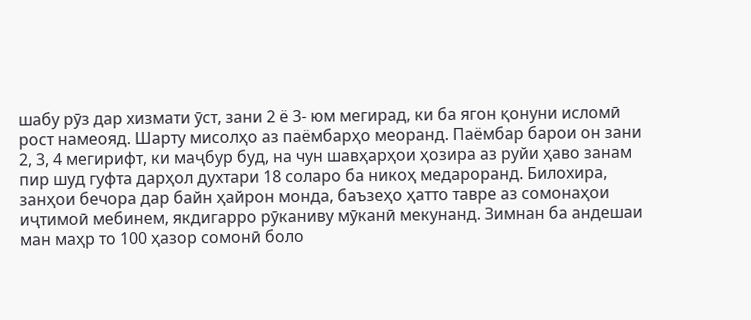шабу рӯз дар хизмати ӯст, зани 2 ё 3- юм мегирад, ки ба ягон қонуни исломӣ рост намеояд. Шарту мисолҳо аз паёмбарҳо меоранд. Паёмбар барои он зани 2, 3, 4 мегирифт, ки маҷбур буд, на чун шавҳарҳои ҳозира аз руйи ҳаво занам пир шуд гуфта дарҳол духтари 18 соларо ба никоҳ медароранд. Билохира, занҳои бечора дар байн ҳайрон монда, баъзеҳо ҳатто тавре аз сомонаҳои иҷтимоӣ мебинем, якдигарро рӯканиву мӯканӣ мекунанд. Зимнан ба андешаи ман маҳр то 100 ҳазор сомонӣ боло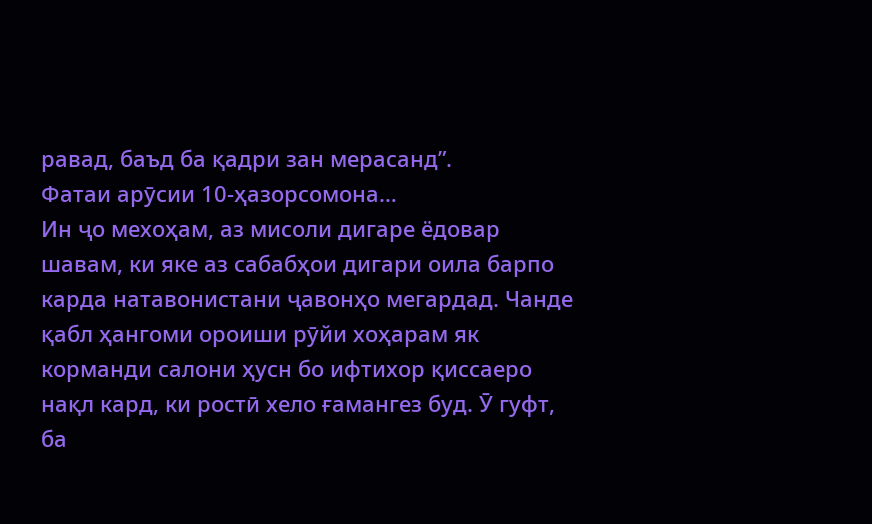равад, баъд ба қадри зан мерасанд”.
Фатаи арӯсии 10-ҳазорсомона…
Ин ҷо мехоҳам, аз мисоли дигаре ёдовар шавам, ки яке аз сабабҳои дигари оила барпо карда натавонистани ҷавонҳо мегардад. Чанде қабл ҳангоми ороиши рӯйи хоҳарам як корманди салони ҳусн бо ифтихор қиссаеро нақл кард, ки ростӣ хело ғамангез буд. Ӯ гуфт, ба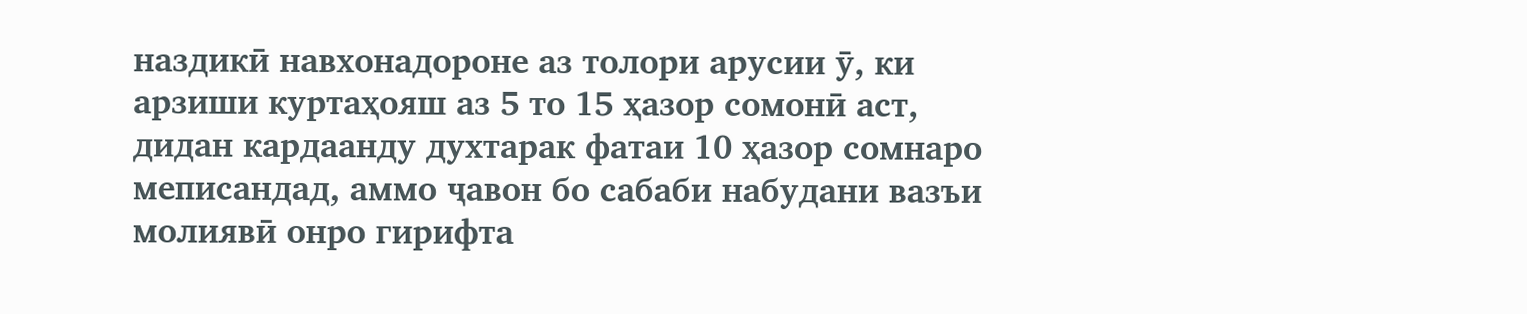наздикӣ навхонадороне аз толори арусии ӯ, ки арзиши куртаҳояш аз 5 то 15 ҳазор сомонӣ аст, дидан кардаанду духтарак фатаи 10 ҳазор сомнаро меписандад, аммо ҷавон бо сабаби набудани вазъи молиявӣ онро гирифта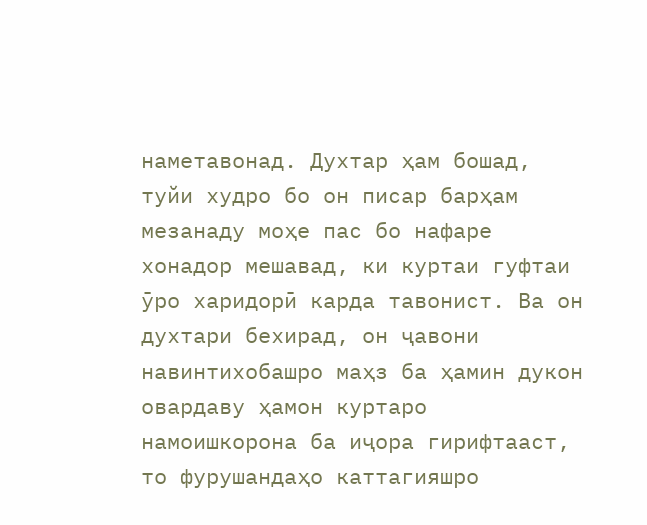наметавонад. Духтар ҳам бошад, туйи худро бо он писар барҳам мезанаду моҳе пас бо нафаре хонадор мешавад, ки куртаи гуфтаи ӯро харидорӣ карда тавонист. Ва он духтари бехирад, он ҷавони навинтихобашро маҳз ба ҳамин дукон овардаву ҳамон куртаро намоишкорона ба иҷора гирифтааст, то фурушандаҳо каттагияшро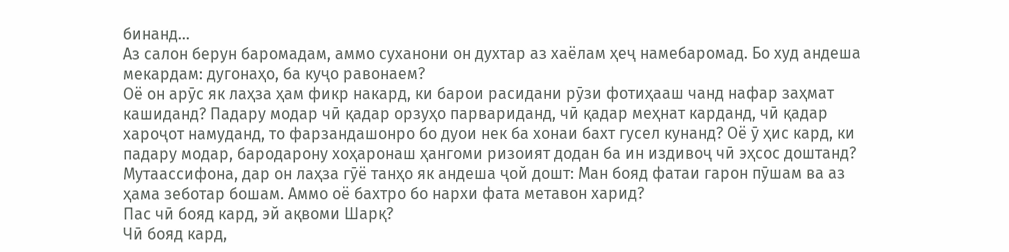бинанд…
Аз салон берун баромадам, аммо суханони он духтар аз хаёлам ҳеҷ намебаромад. Бо худ андеша мекардам: дугонаҳо, ба куҷо равонаем?
Оё он арӯс як лаҳза ҳам фикр накард, ки барои расидани рӯзи фотиҳааш чанд нафар заҳмат кашиданд? Падару модар чӣ қадар орзуҳо парвариданд, чӣ қадар меҳнат карданд, чӣ қадар хароҷот намуданд, то фарзандашонро бо дуои нек ба хонаи бахт гусел кунанд? Оё ӯ ҳис кард, ки падару модар, бародарону хоҳаронаш ҳангоми ризоият додан ба ин издивоҷ чӣ эҳсос доштанд? Мутаассифона, дар он лаҳза гӯё танҳо як андеша ҷой дошт: Ман бояд фатаи гарон пӯшам ва аз ҳама зеботар бошам. Аммо оё бахтро бо нархи фата метавон харид?
Пас чӣ бояд кард, эй ақвоми Шарқ?
Чӣ бояд кард,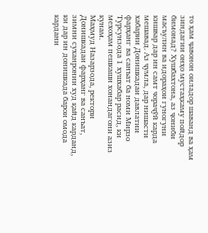то ҳам ҷавонон оиладор шаванд ва ҳам зиндагии онҳо мустаҳкаму пойдор бимонад? Хушбахтона, аз ҷониби масъулин ва идораҳои гуногуни кишвар дар ин самт чораҷӯӣ карда мешавад. Аз ҷумла, дар нишасти хабарии Донишкадаи давлатии фарҳанг ва санъат ба номи Мирзо Турсунзода 1 хушхабар расид, ки мехоҳам пешкаши хонандагони азиз кунам.
Маҳмуд Назарзода, ректори Донишкадаи фарҳанг ва санъат, зимни суханронии худ қайд карданд, ки дар ин донишкада барои омода кардани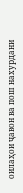оилаҳои ҷавон ва пош нахурдани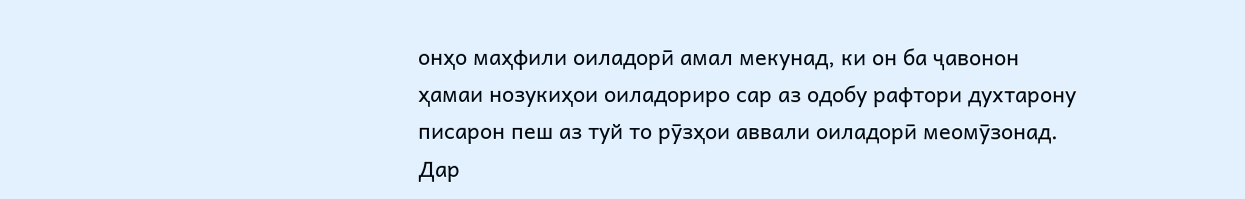онҳо маҳфили оиладорӣ амал мекунад, ки он ба ҷавонон ҳамаи нозукиҳои оиладориро сар аз одобу рафтори духтарону писарон пеш аз туй то рӯзҳои аввали оиладорӣ меомӯзонад. Дар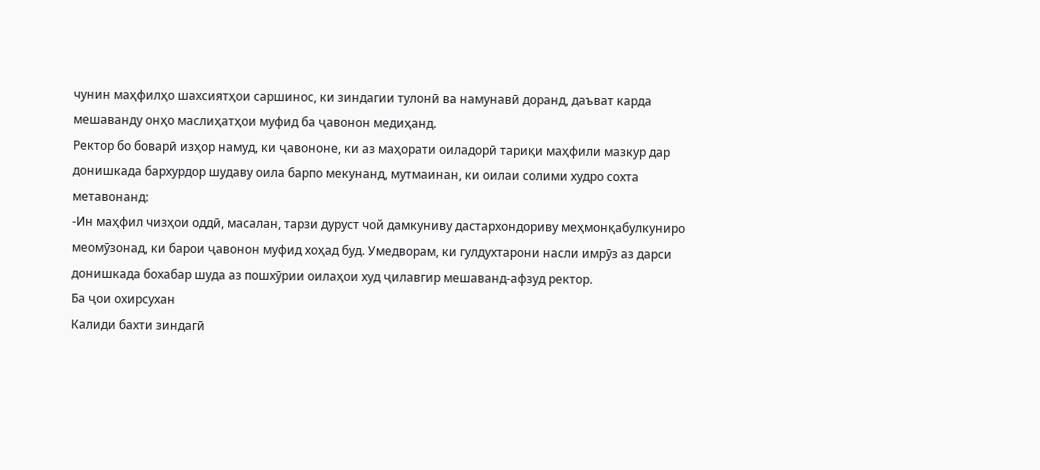чунин маҳфилҳо шахсиятҳои саршинос, ки зиндагии тулонӣ ва намунавӣ доранд, даъват карда мешаванду онҳо маслиҳатҳои муфид ба ҷавонон медиҳанд.
Ректор бо боварӣ изҳор намуд, ки ҷавононе, ки аз маҳорати оиладорӣ тариқи маҳфили мазкур дар донишкада бархурдор шудаву оила барпо мекунанд, мутмаинан, ки оилаи солими худро сохта метавонанд:
-Ин маҳфил чизҳои оддӣ, масалан, тарзи дуруст чой дамкуниву дастархондориву меҳмонқабулкуниро меомӯзонад, ки барои ҷавонон муфид хоҳад буд. Умедворам, ки гулдухтарони насли имрӯз аз дарси донишкада бохабар шуда аз пошхӯрии оилаҳои худ ҷилавгир мешаванд-афзуд ректор.
Ба ҷои охирсухан
Калиди бахти зиндагӣ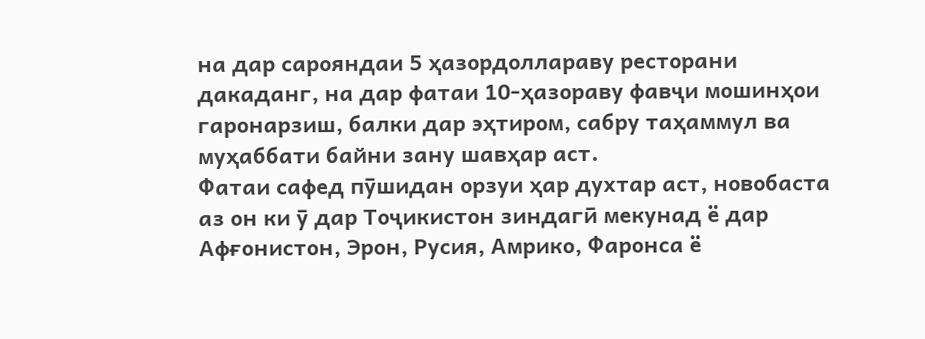на дар сарояндаи 5 ҳазордоллараву ресторани дакаданг, на дар фатаи 10-ҳазораву фавҷи мошинҳои гаронарзиш, балки дар эҳтиром, сабру таҳаммул ва муҳаббати байни зану шавҳар аст.
Фатаи сафед пӯшидан орзуи ҳар духтар аст, новобаста аз он ки ӯ дар Тоҷикистон зиндагӣ мекунад ё дар Афғонистон, Эрон, Русия, Амрико, Фаронса ё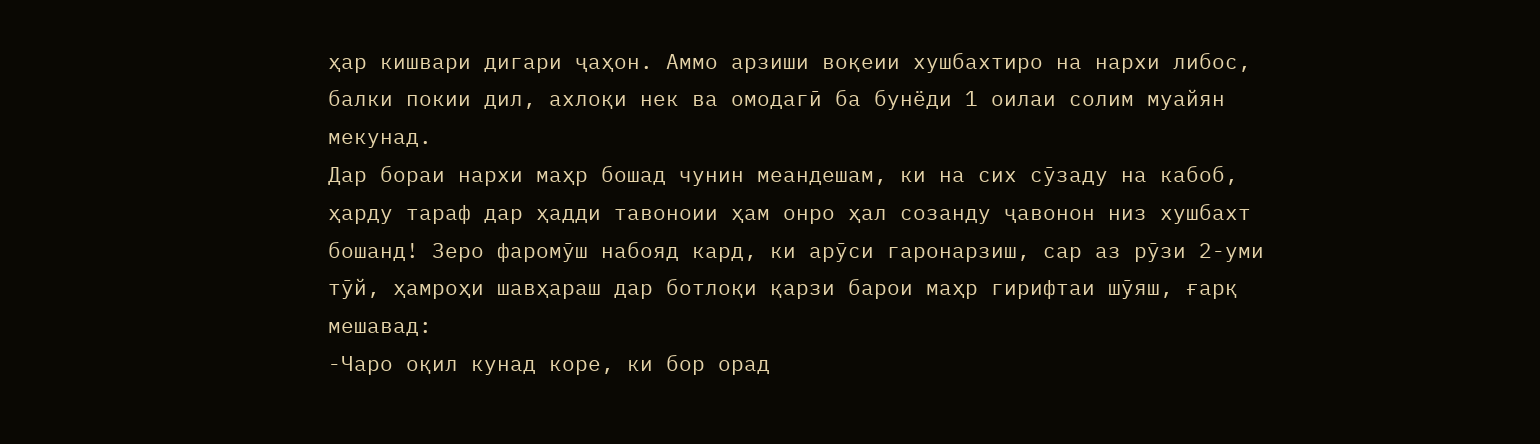ҳар кишвари дигари ҷаҳон. Аммо арзиши воқеии хушбахтиро на нархи либос, балки покии дил, ахлоқи нек ва омодагӣ ба бунёди 1 оилаи солим муайян мекунад.
Дар бораи нархи маҳр бошад чунин меандешам, ки на сих сӯзаду на кабоб, ҳарду тараф дар ҳадди тавоноии ҳам онро ҳал созанду ҷавонон низ хушбахт бошанд! Зеро фаромӯш набояд кард, ки арӯси гаронарзиш, сар аз рӯзи 2-уми тӯй, ҳамроҳи шавҳараш дар ботлоқи қарзи барои маҳр гирифтаи шӯяш, ғарқ мешавад:
-Чаро оқил кунад коре, ки бор орад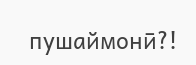пушаймонӣ?!